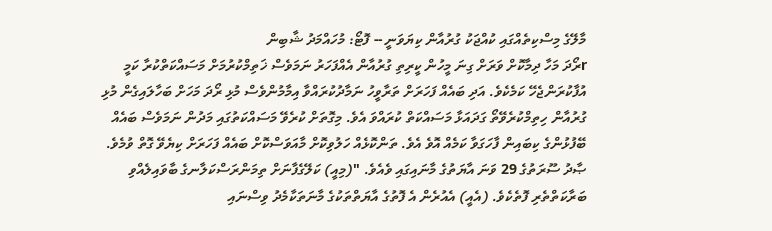މާލޭގެ މިސްކިތެއްގައި ކުއްޖަކު ގުރުއާން ކިޔަވަނީ -- ފޮޓޯ: މުހައްމަދު ޝާބިން
rރޯދަ މަހާ ދިމާކޮށް ވަރަށް ގިނަ މީހުން ކީރިތި ގުރުއާން އެއްފަހަރު ނަމަވެސް ޚަތިމްކުރުމަށް މަސައްކަތްކުރާ ކަމީ އުފާކުރަންޖެހޭ ކަމެކެވެ. އަދި ބައެއް ފަހަރަށް ތަރާވީހު ނަމާދުކުރައްވާ އިމާމުންވެސް މުޅި ރޯދަ މަހަށް ބަހާލައިގެން މުޅި ގުރުއާން ހިތިމްކުރެވޭތޯ ގަދައަޅާ މަސައްކަތް ކުރައްވަ އެވެ. މިގޮތަށް ކުރެވޭ މަސައްކަތުގައި މަދުން ނަމަވެސް ބައެއް ބޭފުޅުންގެ ކިބައިން ފާހަގަވާ ކަމެއް އޮވެ އެވެ. ތަންކޮޅެއް ހަލުވިކޮށް މާއަވަސްކޮށް ބައެއް ފަހަރަށް ކިޔެވޭ ގޮތް ވުމެވެ.
ޞާދު ސޫރަތުގެ 29 ވަނަ އާޔަތުގެ މާނައިގައި ވެއެވެ. "(މިއީ) ކަލޭގެފާނަށް ތިމަންރަސްކަލާނގެ ބާވައިލެއްވި ބަރާކަތްތެރި ފޮތެކެވެ. (އެއީ) އެއުރެން އެ ފޮތުގެ އާޔަތްތަކުގެ މާނަތަކާމެދު ވިސްނައި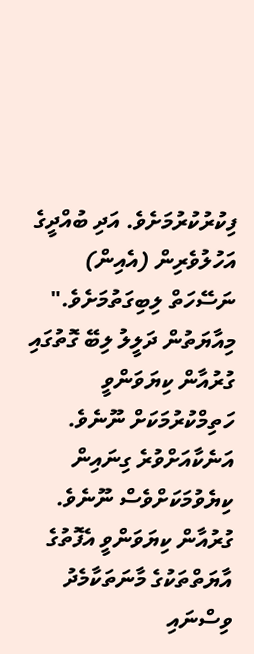ފިކުރުކުރުމަށެވެ. އަދި ބުއްދީގެ އަހުލުވެރިން (އެއިން) ނަސޭހަތް ލިބިގަތުމަށެވެ."
މިއާޔަތުން ދަލީލު ލިބޭ ގޮތުގައި ގުރުއާން ކިޔަވަންވީ ހަތިމްކުރުމަކަށް ނޫނެވެ. އަނެކާއަށްވުރެ ގިނައިން ކިޔެވުމަކަށްވެސް ނޫނެވެ. ގުރުއާން ކިޔަވަންވީ އެފޮތުގެ އާޔަތްތަކުގެ މާނަތަކާމެދު ވިސްނައި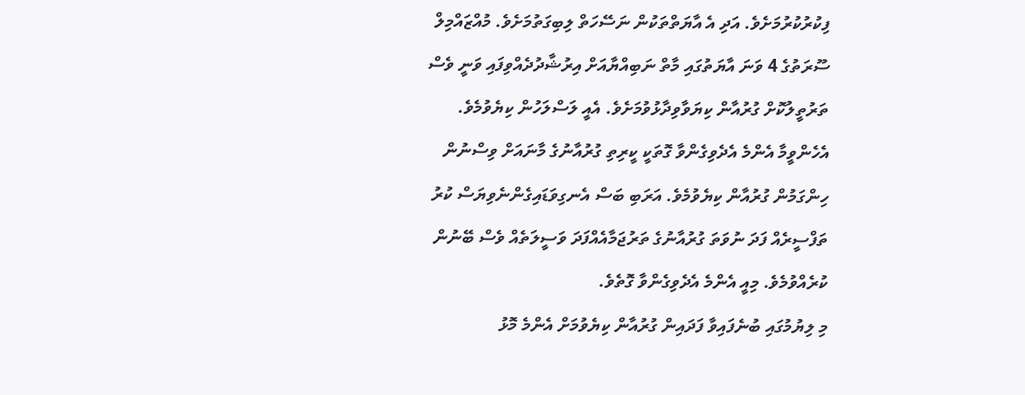ފިކުރުކުރުމަށެވެ. އަދި އެ އާޔަތްތަކުން ނަސޭހަތް ލިބިގަތުމަށެވެ. މުއްޒައްމިލް ސޫރަތުގެ 4 ވަނަ އާޔަތުގައި މާތް ނަބިއްޔާއަށް އިރުޝާދުދެއްވިފައި ވަނީ ވެސް ތަރުތީލުކޮށް ގުރުއާން ކިޔަވާވިދާޅުވުމަށެވެ. އެއީ ލަސްލަހުން ކިޔެވުމެވެ.
އެހެންވީމާ އެންމެ އެދެވިގެންވާ ގޮތަކީ ކީރިތި ގުރުއާނުގެ މާނައަށް ވިސްނުން ހިންގަމުން ގުރުއާން ކިޔެވުމެވެ. އަރަބި ބަސް އެނގިވަޑައިގެންނެވިޔަސް ކުރު ތަފްސީރެއް ފަދަ ނުވަތަ ގުރުއާނުގެ ތަރުޖަމާއެއްފަދަ ވަސީލަތެއް ވެސް ބޭނުން ކުރެއްވުމެވެ. މިއީ އެންމެ އެދެވިގެންވާ ގޮތެވެ.
މި ލިޔުމުގައި ބުނެފައިވާ ފަދައިން ގުރުއާން ކިޔެވުމަށް އެންމެ މޮޅު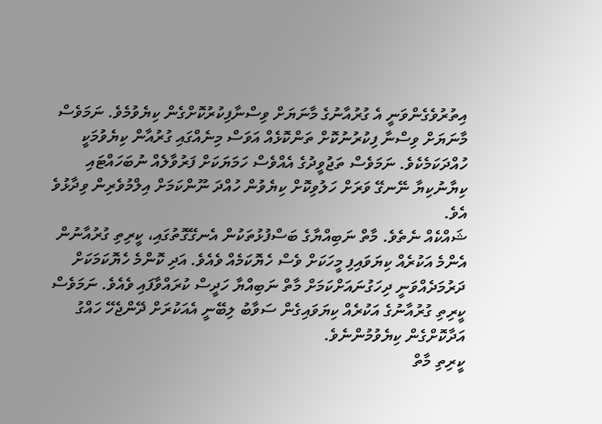އިތުރުވެގެންވަނީ އެ ގުރުއާނުގެ މާނަޔަށް ވިސްނާފިކުރުކޮށްގެން ކިޔެވުމެވެ. ނަމަވެސް މާނަޔަށް ވިސްނާ ފިކުރުނުކޮށް ތަންކޮޅެއް އަވަސް މިނެއްގައި ގުރުއާން ކިޔެވުމަކީ ހުއްދަކަމެކެވެ. ނަމަވެސް ތަޖުވީދުގެ އެއްވެސް ހަމަޔަކަށް ފަރުވާލެއް ނުބަހައްޓައި ކިޔާނުކިޔާ ނޭނގޭ ވަރަށް ހަލުވިކޮށް ކިޔެވުން ހުއްދަ ނޫންކަމަށް އިލްމުވެރިން ވިދާޅުވެ އެވެ.
ޝައްކެއް ނެތެވެ. މާތް ނަބިއްޔާގެ ބަސްފުޅުތަކުން އެނގޭގޮތުގައި، ކީރިތި ގުރުއާނުން އެންމެ އަކުރެއް ކިޔަވައިފި މީހަކަށް ވެސް ހެޔޮކަމެއް ވެއެވެ. އަދި ކޮންމެ ހެޔޮކަމަކަށް ދަރުމަދެއްވަނީ ދިހަގުނައަށްކަމަށް މާތް ނަބިއްޔާ ހަދީސް ކުރައްވާފައި ވެއެވެ. ނަމަވެސް ކީރިތި ގުރުއާނުގެ އަކުރެއް ކިޔަވައިގެން ސަވާބު ލިބޭނީ އެއަކުރަށް ދޭންޖެހޭ ހައްގު އަދާކޮށްގެން ކިޔެވުމުންނެވެ.
ކީރިތި މާތް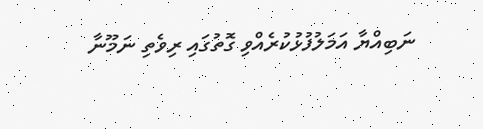ނަބިއްޔާ އަމަލުފުޅުކުރެއްވި ގޮތުގައި ރިވެތި ނަމޫނާ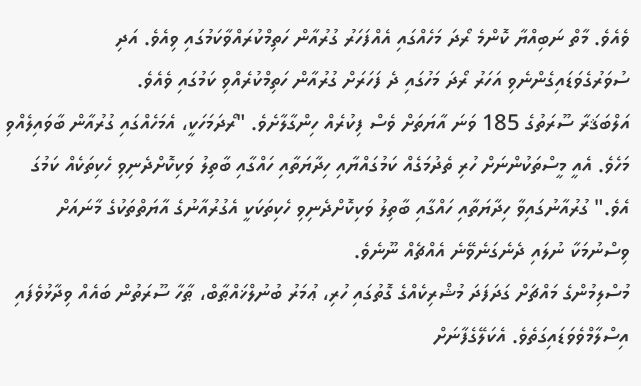ވެއެވެ. މާތް ނަބިއްޔާ ކޮންމެ ރޯދަ މަހެއްގައި އެއްފަހަރު ގުރުއާން ހަތިމްކުރައްވާކަމުގައި ވިއެވެ. އަދި ސުވަރުގެވަޑައިގެންނެވި އަހަރު ރޯދަ މަހުގައި ދެ ފަހަރަށް ގުރުއާން ހަތިމްކުރެއްވި ކަމުގައި ވެއެވެ.
އަލްބަޤަރާ ސޫރަތުގެ 185 ވަނަ އާޔަތަށް ވެސް ފިކުރެއް ހިންގާލާށެވެ. "ރޯދަމަހަކީ، އެމަހެއްގައި ގުރުއާން ބާވައިލެއްވި މަހެވެ. އެއީ މީސްތަކުންނަށް ހުރި ތެދުމަގެއް ކަމުގައްޔާއި ހިދާޔަތާއި ހައްގާއި ބާތިލު ވަކިކޮށްދެނިވި ހެކިތަކެއް ކަމުގަ އެވެ." ގުރުއާނުގައިވާ ހިދާޔަތާއި ހައްގާއި ބާތިލު ވަކިކޮށްދެނިވި ހެކިތަކަކީ އެގުރުއާނުގެ އާޔަތްތަކުގެ މާނައަށް ވިސްނުމަކާ ނުލައި ދެނެގަނެވޭނެ އެއްޗެއް ނޫނެވެ.
މުސްލިމުންގެ މައްޗަށް ގަދަފަދަ މުޝްރިކެއްގެ ގޮތުގައި ހުރި، ޢުމަރު ބުނުލްޚައްޠާބް، ޠާހާ ސޫރަތުން ބައެއް ވިދާޅުވެފައި އިސްލާމްވެވަޑައިގަތެވެ. އެކަލޭގެފާނަށް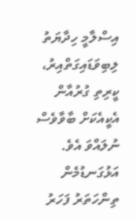އިސްލާމީ ހިދާޔަތު ލިބިވަޑައިގަތްއިރު، ކީރިތި ގުރުއާން އެކީއެކަށް ބާވާވެސް ނުލައްވަ އެވެ. އަޅުގަނޑުމެން ތިންހަތަރު ފަހަރު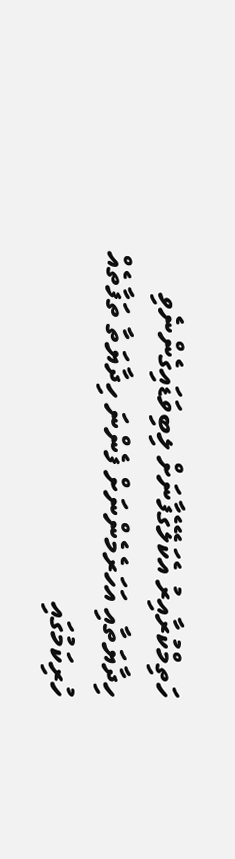ހަތިމްކުރާއިރު އެކަލޭގެފާނަށް ލިބިވަޑައިގެންނެވި ހިދާޔަތާއި އަހަރެމެންނަށް ފެންނަ ހިދާޔަތާ ތަފާތެއް ހުރިކަމުގައި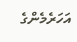އަހަރެމެންގެ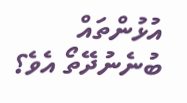އުޅުންތައް ބުނެނުދޭތޯ އެވެ؟